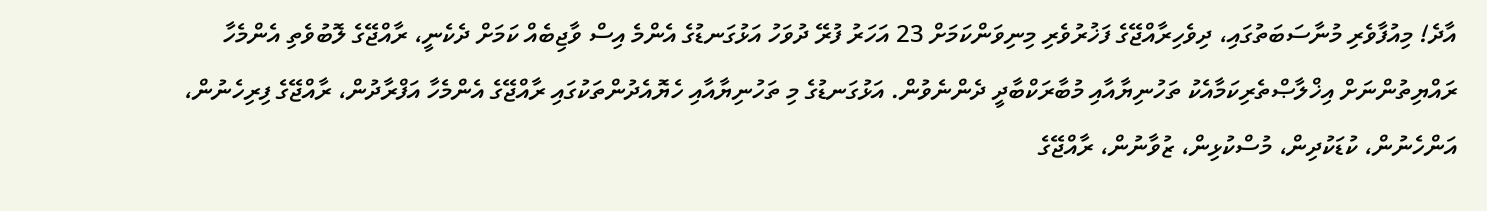އާދެ! މިއުފާވެރި މުނާސަބަތުގައި، ދިވެހިރާއްޖޭގެ ފަޚުރުވެރި މިނިވަންކަމަށް 23 އަހަރު ފުރޭ ދުވަހު އަޅުގަނޑުގެ އެންމެ އިސް ވާޖިބެއް ކަމަށް ދެކެނީ، ރާއްޖޭގެ ލޮބުވެތި އެންމެހާ ރައްޔިތުންނަށް އިޚްލާޞްތެރިކަމާއެކު ތަހުނިޔާއާއި މުބާރަކްބާދީ ދެންނެވުން. އަޅުގަނޑުގެ މި ތަހުނިޔާއާއި ހެޔޮއެދުންތަކުގައި ރާއްޖޭގެ އެންމެހާ އަފްރާދުން، ރާއްޖޭގެ ފިރިހެނުން، އަންހެނުން، ކުޑަކުދިން، މުސްކުޅިން، ޒުވާނުން، ރާއްޖޭގެ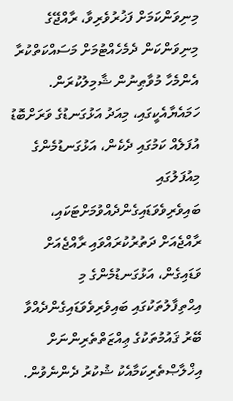މިނިވަންކަމަށް ފަޚުރުވެރިވާ، ރާއްޖޭގެ މިނިވަންކަން ދެމެހެއްޓުމަށް މަސައްކަތްކުރާ އެންމެހާ މުވާޠިނުން ޝާމިލުކުރަން.
ހަމައެޔާއެކީގައި، މިއަދު އަޅުގަނޑުގެ ވަރަށްބޮޑު އުފަލެއް ކަމުގައި ދެކެން، އަޅުގަނޑުމެންގެ މިއުފަލުގައި ބައިވެރިވެވަޑައިގެންދެއްވުމަށްޓަކައި، ރާއްޖެއަށް ދަތުރުކުރައްވައި ރާއްޖެއަށް ވަޑައިގެން، އަޅުގަނޑުމެންގެ މި އިޙްތިފާލުތަކުގައި ބައިވެރިވެވަޑައިގެންދެއްވާ ބޭރު ޤައުމުތަކުގެ ޢިއްޒަތްތެރިންނަށް އިޚްލާޞްތެރިކަމާއެކު ޝުކުރު ދެންނެވުން.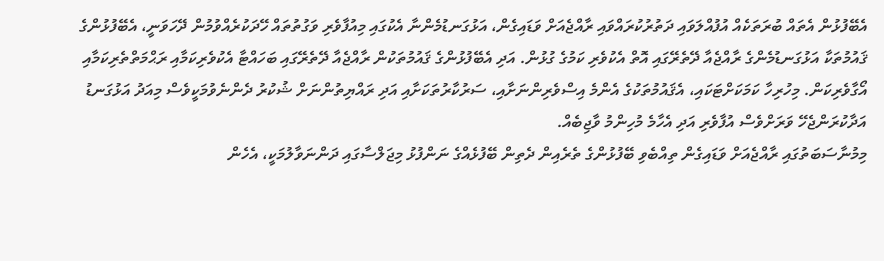އެބޭފުޅުން އެތައް ބުރަތަކެއް އުފުއްލަވައި ދަތުރުކުރައްވައި ރާއްޖެއަށް ވަޑައިގެން، އަޅުގަނޑުމެންނާ އެކުގައި މިއުފާވެރި ވަގުތުތައް ހޭދަކުރެއްވުމުން ދޭހަވަނީ، އެބޭފުޅުންގެ ޤައުމުތަކާ އަޅުގަނޑުމެންގެ ރާއްޖެއާ ދޭތެރޭގައި އޮތް އެކުވެރި ކަމުގެ ގުޅުން. އަދި އެބޭފުޅުންގެ ޤައުމުތަކުން ރާއްޖެއާ ދޭތެރޭގައި ބަހައްޓާ އެކުވެރިކަމާއި ރަޙްމަތްތެރިކަމާއި އޯގާވެރިކަން. މިހުރިހާ ކަމަކަށްޓަކައި، އެޤައުމުތަކުގެ އެންމެ އިސްވެރިންނަށާއި، ސަރުކާރުތަކަށާއި އަދި ރައްޔިތުންނަށް ޝުކުރު ދެންނެވުމަކީވެސް މިއަދު އަޅުގަނޑު އަދާކުރަންޖެހޭ ވަރަށްވެސް އުފާވެރި އަދި އެހާމެ މުހިންމު ވާޖިބެއް.
މިމުނާސަބަތުގައި ރާއްޖެއަށް ވަޑައިގެން ތިއްބެވި ބޭފުޅުންގެ ތެރެއިން ދެތިން ބޭފުޅެއްގެ ނަންފުޅު މިޖަލްސާގައި ދަންނަވާލުމަކީ، އެހެން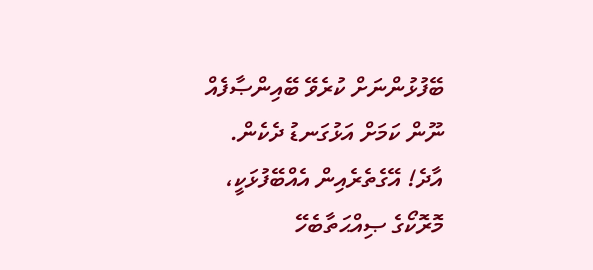ބޭފުޅުންނަށް ކުރެވޭ ބޭއިންޞާފެއް ނޫން ކަމަށް އަޅުގަނޑު ދެކެން.
އާދެ! އޭގެތެރެއިން އެއްބޭފުޅަކީ، މޮރޮކޯގެ ޞިއްޙަތާބެހޭ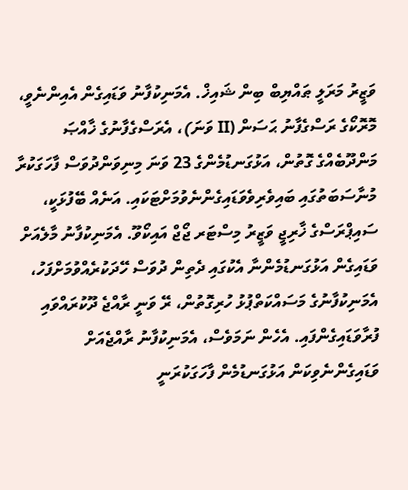ވަޒީރު މަރަލީ ޠައްޔިބް ބިން ޝައިޚް. އެމަނިކުފާނު ވަޑައިގެން އެއިންނެވީ، މޮރޮކޯގެ ރަސްގެފާނު ޙަސަން (II ވަނަ)، އެރަސްގެފާނުގެ ޚާއްޞަ މަންދޫބެއްގެ ގޮތުން، އަޅުގަނޑުމެންގެ 23 ވަނަ މިނިވަންދުވަސް ފާހަގަކުރާ މުނާސަބަތުގައި ބައިވެރިވެވަޑައިގެންނެވުމަށްޓަކައި. އަނެއް ބޭފުޅަކީ، ސައިޕްރަސްގެ ޚާރިޖީ ވަޒީރު މިސްޓަރ ޖޯޖް އައިކޯވޫ. އެމަނިކުފާނު މާލެއަށް ވަޑައިގެން އަޅުގަނޑުމެންނާ އެކުގައި ދެތިން ދުވަސް ހޭދަކުރެއްވުމަށްފަހު، އެމަނިކުފާނުގެ މަސައްކަތްޕުޅު ހުރިގޮތުން، ރޭ ވަނީ ރާއްޖެ ދޫކުރައްވައި ފުރާވަޑައިގެންފައި. އެހެން ނަމަވެސް، އެމަނިކުފާނު ރާއްޖެއަށް ވަޑައިގެންނެވިކަން އަޅުގަނޑުމެން ފާހަގަކުރަނީ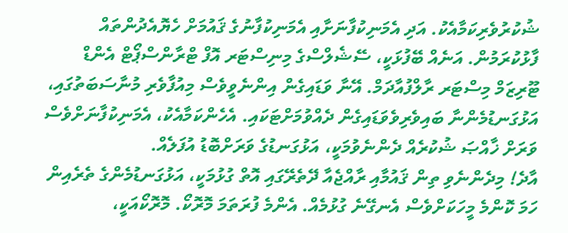ޝުކުރުވެރިކަމާއެކު. އަދި އެމަނިކުފާނަށާއި އެމަނިކުފާނުގެ ޤައުމަށް ހެޔޮއެދުންތައް ފާޅުކުރަމުން. އަނެއް ބޭފުޅަކީ، ސޭޝެލްސްގެ މިނިސްޓަރ އޮފް ޓްރާންސްޕޯޓް އެންޑް ޓޫރިޒަމް މިސްޓަރ ރާލްފުއާދަމް. އޭނާ ވަޑައިގެން އިންނެވީވެސް މިއުފާވެރި މުނާސަބަތުގައި، އަޅުގަނޑުމެންނާ ބައިވެރިވެވަޑައިގެން ދެއްވުމަށްޓަކައި. އެހެންކަމާއެކު، އެމަނިކުފާނަށްވެސް ވަރަށް ޚާއްޞަ ޝުކުރެއް ދެންނެވުމަކީ، އަޅުގަނޑުގެ ވަރަށްބޮޑު އުފަލެއް.
އާދެ! މިދެންނެވި ތިން ޤައުމާއި ރާއްޖެއާ ދޭތެރޭގައި އޮތް ގުޅުމަކީ، އަޅުގަނޑުމެންގެ ތެރެއިން ހަމަ ކޮންމެ މީހަކަށްވެސް އެނގޭނެ ގުޅުމެއް. އެންމެ ފުރަތަމަ މޮރޮކޯ. މޮރޮކޯއަކީ،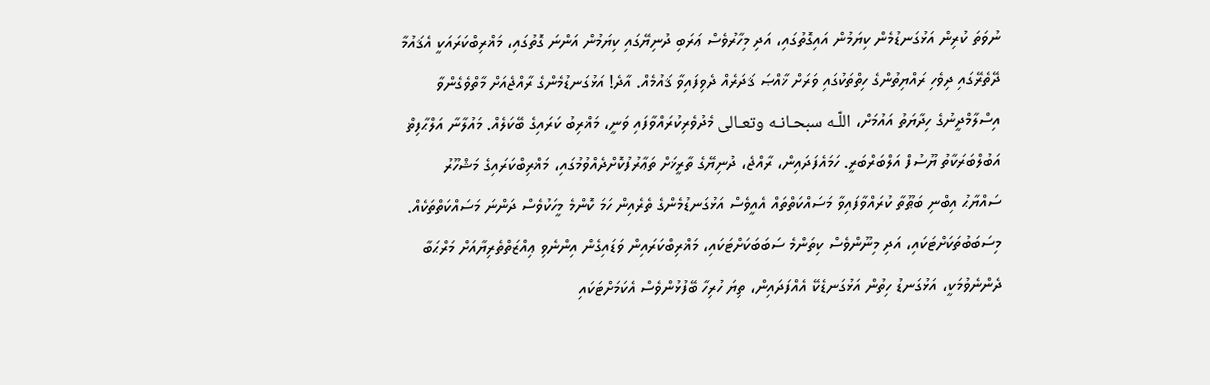ނުވަތަ ކުރިން އަޅުގަނޑުމެން ކިޔަމުން އައިގޮތުގައި، އަދި މިހާރުވެސް ޢަރަބި ދުނިޔޭގައި ކިޔަމުން އަންނަ ގޮތުގައި، މަޣްރިބްކަރައަކީ އެޤައުމާ ދޭތެރޭގައި ދިވެހި ރައްޔިތުންގެ ހިތްތަކުގައި ވަރަށް ޚާއްޞަ ޤަދަރެއް ދެވިފައިވާ ޤައުމެއް. އާދެ! އަޅުގަނޑުމެންގެ ރާއްޖެއަށް މާތްވެގެންވާ އިސްލާމްދީނުގެ ހިދާޔަތު އައުމަށް، اللّـه سبحـانـه وتعـالى މެދުވެރިކުރައްވާފައި ވަނީ، މަޣްރިބު ކަރައިގެ ބޭކަލެއް. މައުލާނާ އަލްޙާފިޡް އަބުލްބަރަކާތު ޔޫސުފް އަލްބަރްބަރީ. ހަމައެފަދައިން، ރާއްޖެ، ދުނިޔޭގެ ތާރީޚަށް ތަޢާރުފުކޮށްދެއްވުމުގައި، މަޣްރިބްކަރައިގެ މަޝްހޫރު ސައްޔާޙު އިބްނި ބަޠޫތާ ކުރައްވާފައިވާ މަސައްކަތްތައް އެއީވެސް އަޅުގަނޑުމެންގެ ތެރެއިން ހަމަ ކޮންމެ މީހަކުވެސް ދަންނަ މަސައްކަތްތަކެއް. މިސަބަބުތަކަށްޓަކައި، އަދި މިނޫންވެސް ކިތަންމެ ސަބަބަކަށްޓަކައި، މަޣްރިބްކަރައިން ވަޑައިގެން އިންނެވި ޢިއްޒަތްތެރިޔާއަށް މަރްޙަބާ ދެންނެވުމަކީ، އަޅުގަނޑު ހިތުން އަޅުގަނޑެކޭ އެއްފަދައިން، ތިޔަ ހުރިހާ ބޭފުޅުންވެސް އެކަމަށްޓަކައި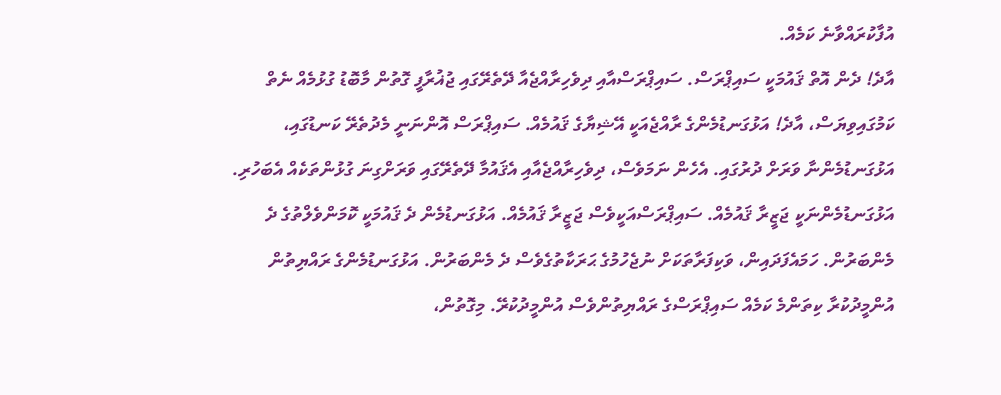އުފާކުރައްވާނެ ކަމެއް.
އާދެ! ދެން އޮތް ޤައުމަކީ ސައިޕްރަސް. ސައިޕްރަސްއާއި ދިވެހިރާއްޖެއާ ދޭތެރޭގައި ޖުޣުރާފީ ގޮތުން މާބޮޑު ގުޅުމެއް ނެތް ކަމުގައިވިޔަސް، އާދެ! އަޅުގަނޑުމެންގެ ރާއްޖެއަކީ އޭޝިޔާގެ ޤައުމެއް. ސައިޕްރަސް އޮންނަނީ މެދުތެރޭ ކަނޑުގައި، އަޅުގަނޑުމެންނާ ވަރަށް ދުރުގައި. އެހެން ނަމަވެސް، ދިވެހިރާއްޖެއާއި އެޤައުމާ ދޭތެރޭގައި ވަރަށްގިނަ ގުޅުންތަކެއް އެބަހުރި. އަޅުގަނޑުމެންނަކީ ޖަޒީރާ ޤައުމެއް. ސައިޕްރަސްއަކީވެސް ޖަޒީރާ ޤައުމެއް. އަޅުގަނޑުމެން ދެ ޤައުމަކީ ކޮމަންވެލްތުގެ ދެ މެންބަރުން. ހަމައެފަދައިން، ވަކިފަރާތަކަށް ނުޖެހުމުގެ ޙަރަކާތުގެވެސް ދެ މެންބަރުން. އަޅުގަނޑުމެންގެ ރައްޔިތުން އުންމީދުކުރާ ކިތަންމެ ކަމެއް ސައިޕްރަސްގެ ރައްޔިތުންވެސް އުންމީދުކުރޭ. މިގޮތުން،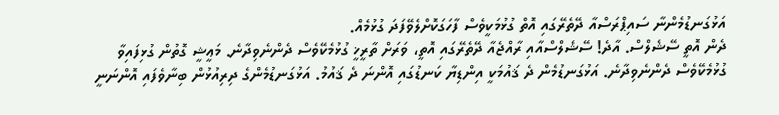އަޅުގަނޑުމެންނާ ސައިޕްރަސްއާ ދޭތެރޭގައި އޮތް ގުޅުމަކީވެސް ފާހަގަކޮށްލެވޭފަދަ ގުޅުމެއް.
ދެން އޮތީ ސޭޝެލްސް. އާދެ! ސޭޝެލްސްއާއި ރާއްޖެއާ ދޭތެރޭގައި އޮތީ، ވަރަށް ތާރީޚީ ގުޅުމެކޭވެސް ދެންނެވިދާނެ. މަޢީޝީ ގޮތުން ގުޅިފައިވާ ގުޅުމެކޭވެސް ދެންނެވިދާނެ. އަޅުގަނޑުމެން ދެ ޤައުމަކީ އިންޑިޔާ ކަނޑުގައި އޮންނަ ދެ ޤައުމު. އަޅުގަނޑުމެންގެ ދިރިއުޅުން ބިނާވެފައި އޮންނަނީ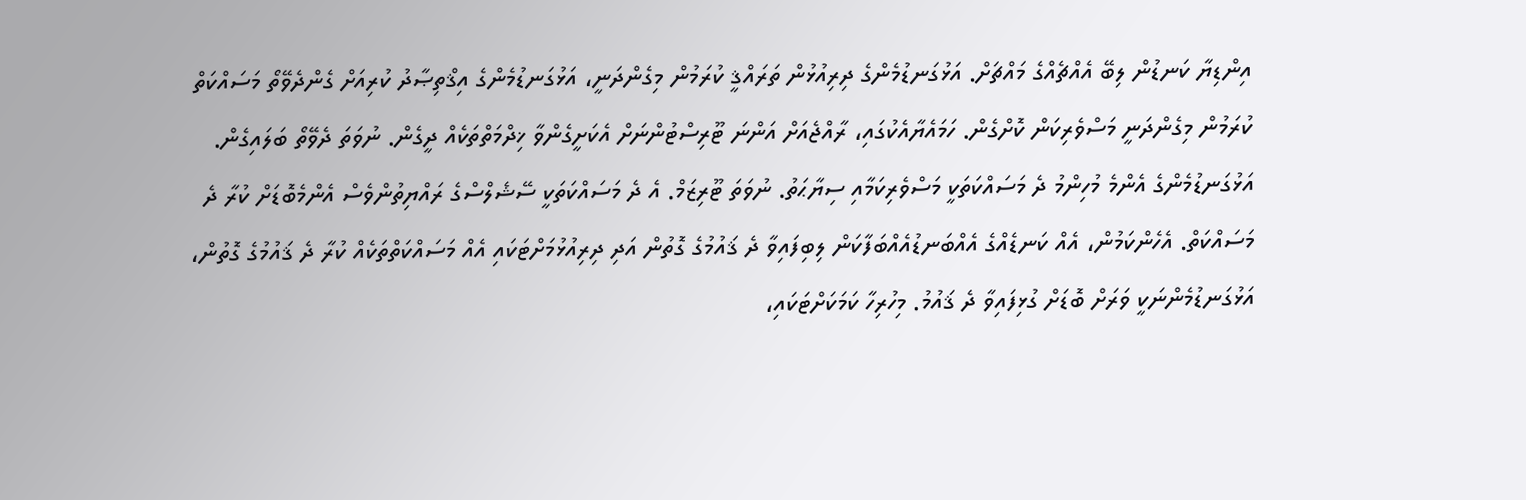އިންޑިޔާ ކަނޑުން ލިބޭ އެއްޗެއްގެ މައްޗަށް. އަޅުގަނޑުމެންގެ ދިރިއުޅުން ތަރައްޤީ ކުރަމުން މިގެންދަނީ، އަޅުގަނޑުމެންގެ އިޤްތިޞާދު ކުރިއަށް ގެންދެވޭތޯ މަސައްކަތް ކުރަމުން މިގެންދަނީ މަސްވެރިކަން ކޮށްގެން. ހަމައެޔާއެކުގައި، ރާއްޖެއަށް އަންނަ ޓޫރިސްޓުންނަށް އެކަށީގެންވާ ޚިދްމަތްތަކެއް ދީގެން. ނުވަތަ ދެވޭތޯ ބަލައިގެން. އަޅުގަނޑުމެންގެ އެންމެ މުހިންމު ދެ މަސައްކަތަކީ މަސްވެރިކަމާއި ސިޔާޙަތު. ނުވަތަ ޓޫރިޒަމް. އެ ދެ މަސައްކަތަކީ ސޭޝެލްސްގެ ރައްޔިތުންވެސް އެންމެބޮޑަށް ކުރާ ދެ މަސައްކަތް. އެހެންކަމުން، އެއް ކަނޑެއްގެ އެއްބަނޑުއެއްބަފާކަން ލިބިފައިވާ ދެ ޤައުމުގެ ގޮތުން އަދި ދިރިއުޅުމަށްޓަކައި އެއް މަސައްކަތްތަކެއް ކުރާ ދެ ޤައުމުގެ ގޮތުން، އަޅުގަނޑުމެންނަކީ ވަރަށް ބޮޑަށް ގުޅިފައިވާ ދެ ޤައުމު. މިހުރިހާ ކަމަކަށްޓަކައި،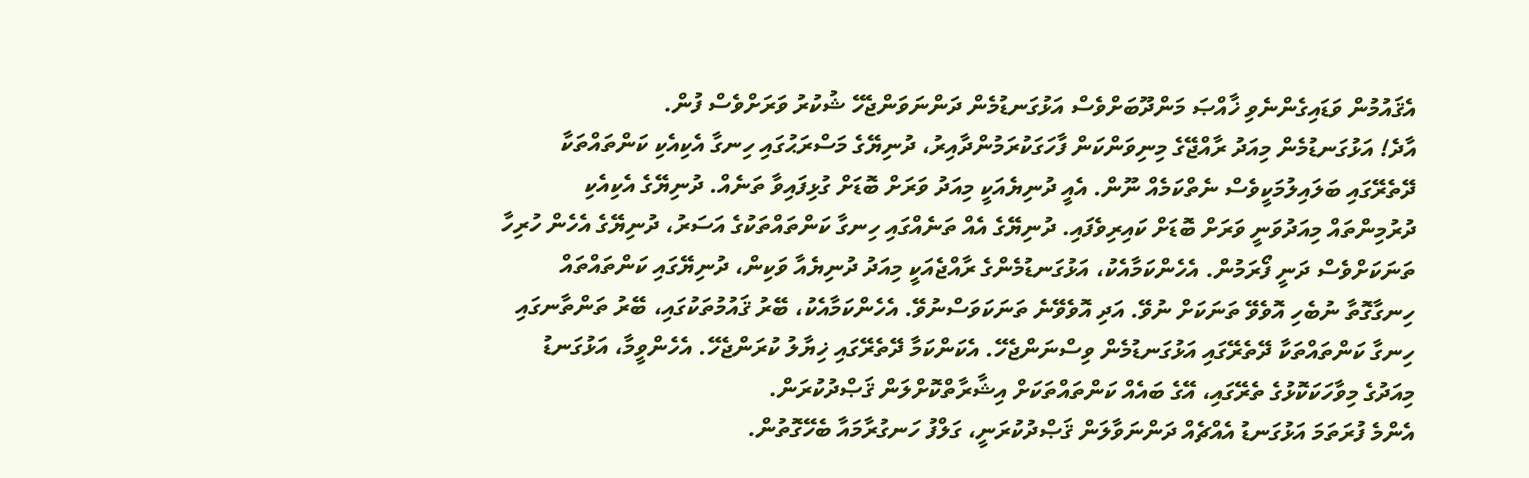އެޤައުމުން ވަޑައިގެންނެވި ޚާއްޞަ މަންދޫބަށްވެސް އަޅުގަނޑުމެން ދަންނަވަންޖެހޭ ޝުކުރު ވަރަށްވެސް ފުން.
އާދެ! އަޅުގަނޑުމެން މިއަދު ރާއްޖޭގެ މިނިވަންކަން ފާހަގަކުރަމުންދާއިރު، ދުނިޔޭގެ މަސްރަޙުގައި ހިނގާ އެކިއެކި ކަންތައްތަކާ ދޭތެރޭގައި ބަލައިލުމަކީވެސް ނެތްކަމެއް ނޫން. އެއީ ދުނިޔެއަކީ މިއަދު ވަރަށް ބޮޑަށް ގުޅިފައިވާ ތަނެއް. ދުނިޔޭގެ އެކިއެކި ދުރުމިންތައް މިއަދުވަނީ ވަރަށް ބޮޑަށް ކައިރިވެފައި. ދުނިޔޭގެ އެއް ތަނެއްގައި ހިނގާ ކަންތައްތަކުގެ އަސަރު، ދުނިޔޭގެ އެހެން ހުރިހާ ތަނަކަށްވެސް ދަނީ ފޯރަމުން. އެހެންކަމާއެކު، އަޅުގަނޑުމެންގެ ރާއްޖެއަކީ މިއަދު ދުނިޔެއާ ވަކިން، ދުނިޔޭގައި ކަންތައްތައް ހިނގާގޮތާ ނުބެހި އޮވެވޭ ތަނަކަށް ނުވޭ. އަދި އޮވެވޭނެ ތަނަކަވަސްނުވޭ. އެހެންކަމާއެކު، ބޭރު ޤައުމުތަކުގައި، ބޭރު ތަންތާނގައި ހިނގާ ކަންތައްތަކާ ދޭތެރޭގައި އަޅުގަނޑުމެން ވިސްނަންޖެހޭ. އެކަންކަމާ ދޭތެރޭގައި ޚިޔާލު ކުރަންޖެހޭ. އެހެންވީމާ، އަޅުގަނޑު މިއަދުގެ މިވާހަކަކޮޅުގެ ތެރޭގައި، އޭގެ ބައެއް ކަންތައްތަކަށް އިޝާރާތްކޮށްލަން ޤަޞްދުކުރަން.
އެންމެ ފުރަތަމަ އަޅުގަނޑު އެއްޗެއް ދަންނަވާލަން ޤަޞްދުކުރަނީ، ގަލްފު ހަނގުރާމައާ ބެހޭގޮތުން.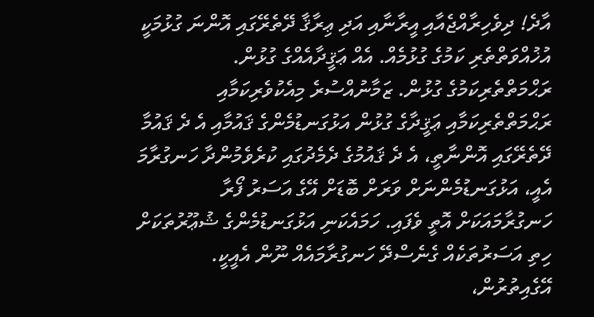އާދެ! ދިވެހިރާއްޖެއާއި އީރާނާއި އަދި ޢިރާޤާ ދޭތެރޭގައި އޮންނަ ގުޅުމަކީ އުޚުއްވަތްތެރި ކަމުގެ ގުޅުމެއް. އެއް ޢަޤީދާއެއްގެ ގުޅުން. ރަޙްމަތްތެރިކަމުގެ ގުޅުން. ޒަމާނުއްސުރެ މިއެކުވެރިކަމާއި ރަޙްމަތްތެރިކަމާއި ޢަޤީދާގެ ގުޅުން އަޅުގަނޑުމެންގެ ޤައުމާއި އެ ދެ ޤައުމާ ދޭތެރޭގައި އޮންނާތީ، އެ ދެ ޤައުމުގެ ދެމެދުގައި ކުރެވެމުންދާ ހަނގުރާމަ އެއީ، އަޅުގަނޑުމެންނަށް ވަރަށް ބޮޑަށް އޭގެ އަސަރު ފޯރާ ހަނގުރާމައަކަށް އޮތީ ވެފައި. ހަމައެކަނި އަޅުގަނޑުމެންގެ ޝުޢޫރުތަކަށް ހިތި އަސަރުތަކެއް ގެނެސްދޭ ހަނގުރާމައެއް ނޫން އެއީކީ. އޭގެއިތުރުން،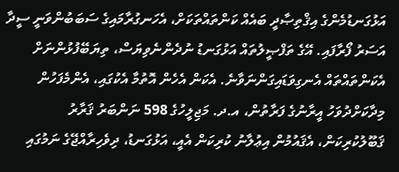އަޅުގަނޑުމެންގެ އިޤްތިޞާދީ ބައެއް ކަންތައްތަކަށް، އެހަނގުރާމައިގެ ސަބަބުންވަނީ ސީދާ އަސަރު ފޯރާފައި. އޭގެ ތަފްޞީލުތައް އަޅުގަނޑު ނުދެންނެވިޔަސް، ތިޔަބޭފުޅުންނަށް އެކަންތައްތައް އެނގިވަޑައިގަންނަވާނެ. އެކަން އެހެން އޮތުމާ އެކުގައި، އެންމެފަހުން މިދާކަށްދުވަހު އީރާނުގެ ފަރާތުން، އ.ދ. މަޖިލީހުގެ 598 ނަންބަރު ޤަރާރު ޤަބޫލުކުރިކަން، އެޤައުމުން އިޢުލާނު ކުރިކަން އެއީ، އަޅުގަނޑު، ދިވެހިރާއްޖޭގެ ނަމުގައި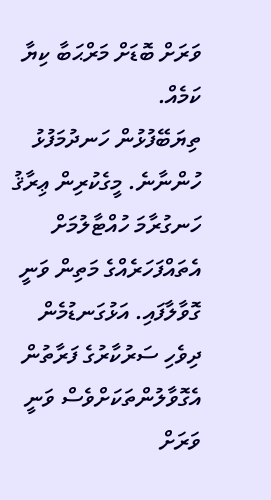ވަރަށް ބޮޑަށް މަރްޙަބާ ކިޔާ ކަމެއް.
ތިޔަބޭފުޅުން ހަނދުމަފުޅު ހުންނާނެ. މީގެކުރިން ޢިރާޤު ހަނގުރާމަ ހުއްޓާލުމަށް އެތައްފަހަރެއްގެ މަތިން ވަނީ ގޮވާލާފައި. އަޅުގަނޑުމެން ދިވެހި ސަރުކާރުގެ ފަރާތުން އެގޮވާލުންތަކަށްވެސް ވަނީ ވަރަށް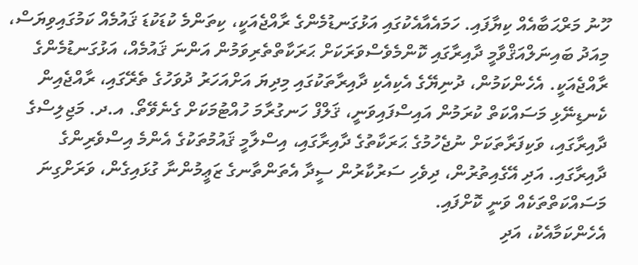ހޫނު މަރްޙަބާއެއް ކިޔާފައި. ހަމައެއާއެކުގައި އަޅުގަނޑުމެންގެ ރާއްޖެއަކީ، ކިތަންމެ ކުޑަކުޑަ ޤައުމެއް ކަމުގައިވިޔަސް، މިއަދު ބައިނަލްއަޤްވާމީ ދާއިރާގައި ކޮންމެވެސްވަރަކަށް ޙަރަކާތްތެރިވަމުން އަންނަ ޤައުމެއް، އަޅުގަނޑުމެންގެ ރާއްޖެއަކީ. އެހެންކަމުން، ދުނިޔޭގެ އެކިއެކި ދާއިރާތަކުގައި މިދިޔަ އަށްއަހަރު ދުވަހުގެ ތެރޭގައި، ރާއްޖެއިން ކެނޑިނޭޅި މަސައްކަތް ކުރަމުން އައިސްފައިވަނީ، ޤަލްފް ހަނގުރާމަ ހުއްޓުމަކަށް ގެނެވޭތޯ. އ.ދ. މަޖިލިސްގެ ދާއިރާގައި، ވަކިފަރާތަކަށް ނުޖެހުމުގެ ޙަރަކާތުގެ ދާއިރާގައި، އިސްލާމީ ޤައުމުތަކުގެ އެންމެ އިސްވެރިންގެ ދާއިރާގައި. އަދި އޭގެއިތުރުން، ދިވެހި ސަރުކާރުން ސީދާ އެތަންތާނގެ ޒަޢީމުންނާ ގުޅައިގެން، ވަރަށްގިނަ މަސައްކަތްތަކެއް ވަނީ ކޮށްފައި.
އެހެންކަމާއެކު، އަދި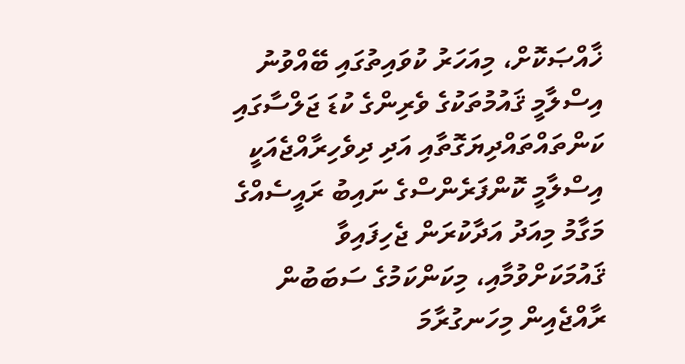ޚާއްޞަކޮށް، މިއަހަރު ކުވައިތުގައި ބޭއްވުނު އިސްލާމީ ޤައުމުތަކުގެ ވެރިންގެ ކުޑަ ޖަލްސާގައި ކަންތައްތައްދިޔަގޮތާއި އަދި ދިވެހިރާއްޖެއަކީ އިސްލާމީ ކޮންފަރެންސްގެ ނައިބު ރައީސެއްގެ މަގާމު މިއަދު އަދާކުރަން ޖެހިފައިވާ ޤައުމަކަށްވުމާއި، މިކަންކަމުގެ ސަބަބުން ރާއްޖެއިން މިހަނގުރާމަ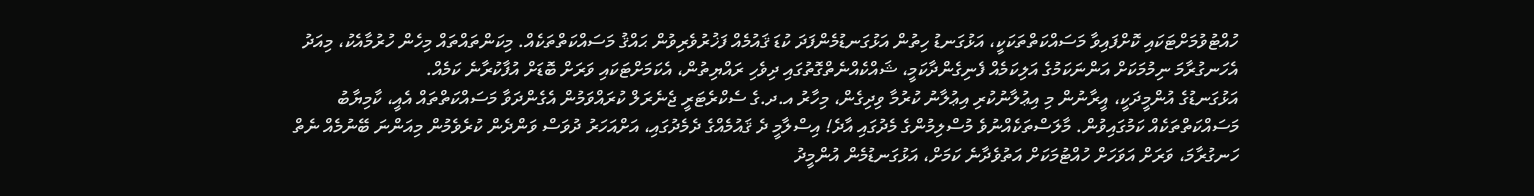ހުއްޓުވުމަށްޓަކައި ކޮށްފައިވާ މަސައްކަތްތަކަކީ، އަޅުގަނޑު ހިތުން އަޅުގަނޑުމެންފަދަ ކުޑަ ޤައުމެއް ފަޚުރުވެރިވުން ޙައްޤު މަސައްކަތްތަކެއް. މިކަންތައްތައް މިހެން ހުރުމާއެކު، މިއަދު އެހަނގުރާމަ ނިމުމަކަށް އަންނަކަމުގެ އަލިކަމެއް ފެނިގެންދާކަމީ، ޝައްކެއްނެތްގޮތުގައި ދިވެހި ރައްޔިތުން، އެކަމަށްޓަކައި ވަރަށް ބޮޑަށް އުފާކުރާނެ ކަމެއް.
އަޅުގަނޑުގެ އުންމީދަކީ، އީރާނުން މި އިޢުލާނުކުރި އިޢުލާނު ކުރުމާ ވިދިގެން، މިހާރު އ.ދ.ގެ ސެކްރެޓަރީ ޖެނެރަލް ކުރައްވަމުން އެގެންދަވާ މަސައްކަތްތައް އެއީ، ކާމިޔާބު މަސައްކަތްތަކެއް ކަމުގައިވުން. މާލަސްތަކެއްނުވެ މުސްލިމުންގެ މެދުގައި އާދެ! އިސްލާމީ ދެ ޤައުމެއްގެ ދެމެދުގައި، އަށްއަހަރު ދުވަސް ވަންދެން ކުރެވެމުން މިއަންނަ ބޭނުމެއް ނެތް ހަނގުރާމަ، ވަރަށް އަވަހަށް ހުއްޓުމަކަށް އަތުވެދާނެ ކަމަށް، އަޅުގަނޑުމެން އުންމީދު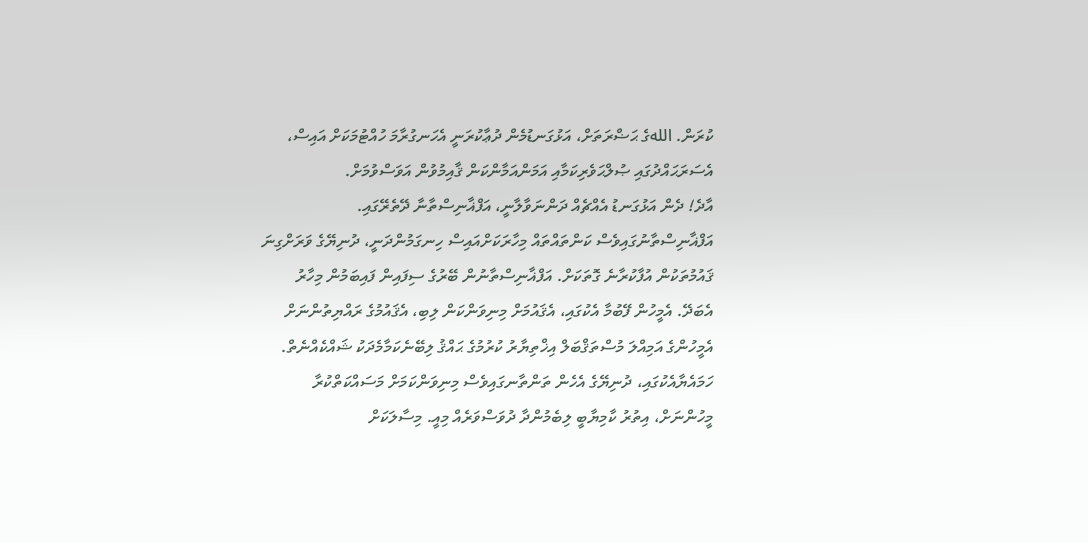ކުރަން. اللهގެ ޙަޟްރަތަށް، އަޅުގަނޑުމެން ދުޢާކުރަނީ އެހަނގުރާމަ ހުއްޓުމަކަށް އައިސް، އެސަރަޙައްދުގައި ޞުލްޙަވެރިކަމާއި އަމަންއަމާންކަން ޤާއިމުވުން އަވަސްވުމަށް.
އާދެ! ދެން އަޅުގަނޑު އެއްޗެއް ދަންނަވާލާނީ، އަފްޣާނިސްތާނާ ދޭތެރޭގައި. އަފްޣާނިސްތާނުގައިވެސް ކަންތައްތައް މިހާރަކަށްއައިސް ހިނގަމުންދަނީ، ދުނިޔޭގެ ވަރަށްގިނަ ޤައުމުތަކުން އުފާކުރާނެ ގޮތަކަށް. އަފްޣާނިސްތާނުން ބޭރުގެ ސިފައިން ފައިބަމުން މިހާރު އެބަދޭ. އެމީހުން ފޭބުމާ އެކުގައި، އެޤައުމަށް މިނިވަންކަން ލިބި، އެޤައުމުގެ ރައްޔިތުންނަށް އެމީހުންގެ އަމިއްލަ މުސްތަޤްބަލް އިޚްތިޔާރު ކުރުމުގެ ޙައްޤު ލިބޭނެކަމާމެދަކު ޝައްކެއްނެތް. ހަމައެޔާއެކުގައި، ދުނިޔޭގެ އެހެން ތަންތާނގައިވެސް މިނިވަންކަމަށް މަސައްކަތްކުރާ މީހުންނަށް، އިތުރު ކާމިޔާބީ ލިބެމުންދާ ދުވަސްވަރެއް މިއީ. މިސާލަކަށް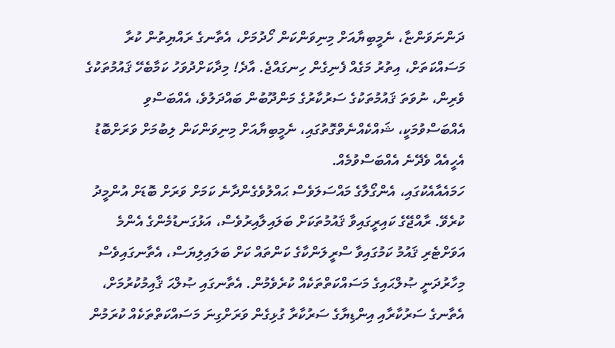ދަންނަވަންޏާ، ނެމީބިޔާއަށް މިނިވަންކަން ހޯދުމަށް، އެތާނގެ ރައްޔިތުން ކުރާ މަސައްކަތަށް، އިތުރު މަގެއް ފެނިގެން ހިނގައްޖެ. އާދެ! މިދާކަށްދުވަހު ކަމާބެހޭ ޤައުމުތަކުގެ ވެރިން، ނުވަތަ ޤައުމުތަކުގެ ސަރުކާރުގެ މަންދޫބުން ބައްދަލުވެ، އެއްބަސްވި އެއްބަސްވުމަކީ، ޝައްކެއްނެތްގޮތުގައި، ނެމީބިޔާއަށް މިނިވަންކަން ލިބުމަށް ވަރަށްބޮޑު އެހީއެއް ވެދޭނެ އެއްބަސްވުމެއް.
ހަމައެއާއެކުގައި، އެންގޯލާގެ މައްސަލަވެސް ޙައްލުވެގެންދާނެ ކަމަށް ވަރަށް ބޮޑަށް އުންމީދު ކުރެވޭ. ރާއްޖޭގެ ކައިރީގައިވާ ޤައުމުތަކަށް ބަލައިލާއިރުވެސް، އަޅުގަނޑުމެންގެ އެންމެ އަވަށްޓެރި ޤައުމު ކަމުގައިވާ ސްރީލަންކާގެ ކަންތައް ކަށް ބަލައިލިޔަސް، އެތާނގައިވެސް މިހާރުދަނީ ޞުލްޙައިގެ މަސައްކަތްތަކެއް ކުރެވެމުން. އެތާނގައި ޞުލްޙަ ޤާއިމުކުރުމަށް، އެތާނގެ ސަރުކާރާއި އިންޑިޔާގެ ސަރުކާރާ ގުޅިގެން ވަރަށްގިނަ މަސައްކަތްތަކެއް ކުރަމުން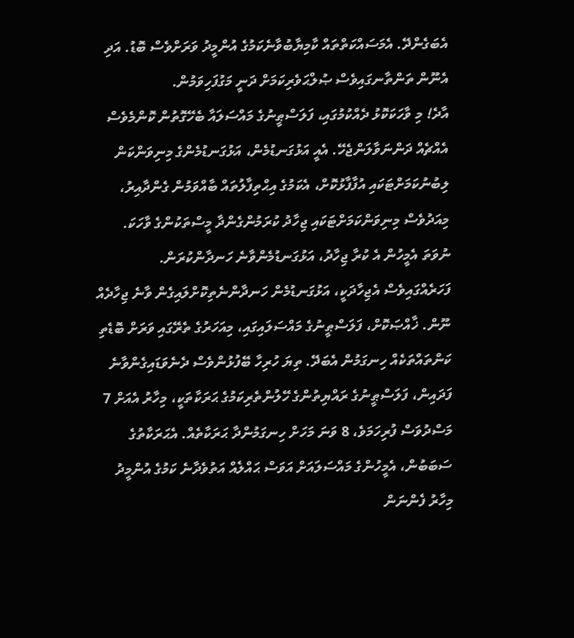އެބަގެންދޭ. އެމަސައްކަތްތައް ކާމިޔާބުވާނެކަމުގެ އުންމީދު ވަރަށްވެސް ބޮޑު. އަދި އެނޫން ތަންތާނގައިވެސް ޞުލްޙަވެރިކަމަށް ދަނީ މަގުފަހިވަމުން.
އާދެ! މި ވާހަކަކޮޅު ދެއްކުމުގައި، ފަލަސްޠީނުގެ މައްސަލައާ ބެހޭގޮތުން ކޮންމެވެސް އެއްޗެއް ދަންނަވާލަންޖެހޭ. އެއީ އަޅުގަނޑުމެން، އަޅުގަނޑުމެންގެ މިނިވަންކަން ލިބުނުކަމަށްޓަކައި އުފާފާޅުކޮށް، އެކަމުގެ އިޙްތިފާލުތައް ބާއްވަމުން ގެންދާއިރު، މިއަދުވެސް މިނިވަންކަމަށްޓަކައި ޖިހާދު ކުރަމުންގެންދާ މީސްތަކުންގެ ވާހަކަ. ނުވަތަ އެމީހުން އެ ކުރާ ޖިހާދު، އަޅުގަނޑުމެންވާނެ ހަނދާންކުރަން. ފަހަރެއްގައިވެސް އެޖިހާދަކީ، އަޅުގަނޑުމެން ހަނދާންނެތިކޮށްލައިގެން ވާނެ ޖިހާދެއް ނޫން. ޚާއްޞަކޮށް، ފަލަސްޠީނުގެ މައްސަލައިގައި، މިއަހަރުގެ ތެރޭގައި ވަރަށް ބޮޑެތި ކަންތައްތަކެއް ހިނގަމުން އެބަދޭ. ތިޔަ ހުރިހާ ބޭފުޅުންވެސް ދެނެވަޑައިގެންވާނެ ފަދައިން، ފަލަސްޠީނުގެ ރައްޔިތުންގެ ހޭލުންތެރިކަމުގެ ޙަރަކާތަކީ، މިހާރު އެއަށް 7 މަސްދުވަސް ފުރިހަމަވެ، 8 ވަނަ މަހަށް ހިނގަމުންދާ ޙަރަކާތެއް. އެޙަރަކާތުގެ ސަބަބުން، އެމީހުންގެ މައްސަލައަށް އަވަސް ޙައްލެއް އަތުވެދާނެ ކަމުގެ އުންމީދު މިހާރު ފެންނަން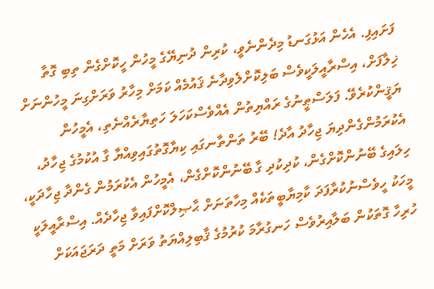ފަށައިފި. އެހެން އަޅުގަނޑު މިދެންނެވީ، ކުރިން ދުނިޔޭގެ މީހުން ހީކޮށްގެން ތިބި ގޮތާ ޚިލާފަށް، އިސްރާއީލަކީވެސް ބަލިކޮށްލެވިދާނެ ޤައުމެއް ކަމަށް މިހާރު ވަރަށްގިނަ މީހުންނަށް ޔަޤީންކުރެވޭ. ފަލަސްޠީނުގެ ރައްޔިތުން އެއްވެސްކަހަލަ ހަތިޔާރެއްނެތި، އެމީހުން އެކުރަމުންގެންދިޔަ ޖިހާދު އާދެ! ބޭރު ތަންތާނގައި ކިޔާގޮތުގައިވިއްޔާ ގާ އުކުމުގެ ޖިހާދު، ހިލައިގެ ބޭނުންކޮށްގެން، ކުދިކުދި ގާ ބޭނުންކޮށްގެން، އެމީހުން އެކުރަމުން ގެންދާ ޖިހާދަކީ، މީހަކު ހީވެސްނުކުރާފަދަ ކާމިޔާބީތަކެއް މިހާތަނަށް ޙާޞިލްކޮށްފައިވާ ޖިހާދެއް. އިސްރާއީލަކީ ހުރިހާ ގޮތަކުން ބަލާއިރުވެސް ހަނގުރާމަ ކުރުމުގެ ޤާބިލިއްޔަތު ވަރަށް މަތީ ދަރަޖައަކަށް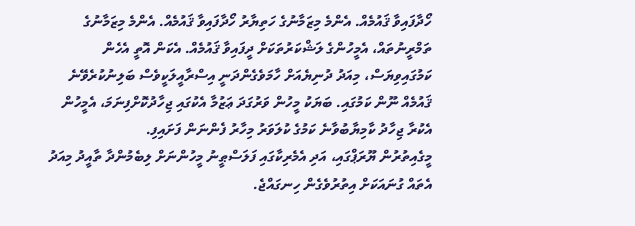ހޯދާފައިވާ ޤައުމެއް. އެންމެ މިޒަމާނުގެ ހަތިޔާރު ހޯދާފައިވާ ޤައުމެއް. އެންމެ މިޒަމާނުގެ ތަމްރީނުތައް، އެމީހުންގެ ލަޝްކަރުތަކަށް ދީފައިވާ ޤައުމެއް. އެކަން އޮތީ އެހެން ކަމުގައިވިޔަސް، މިއަދު ދުނިޔެއަށް ހާމަވެގެންދަނީ އިސްރާއީލަކީވެސް ބަލިނުކުރެވޭނެ ޤައުމެއް ނޫން ކަމުގައި. ބަޔަކު މީހުން ވަރުގަދަ ޢަޒުމާ އެކުގައި ޖިހާދުކޮށްފިނަމަ، އެމީހުން އެކުރާ ޖިހާދު ކާމިޔާބުވާނެ ކަމުގެ ކުލަވަރު މިހާރު ފެންނަން ފަށައިފި.
މީގެއިތުރުން ޔޫރަޕްގައި، އަދި އެމެރިކާގައި ފަލަސްޠީނު މީހުންނަށް ލިބެމުންދާ ތާއީދު މިއަދު އެތައް ގުނައަކަށް އިތުރުވެގެން ހިނގައްޖެ.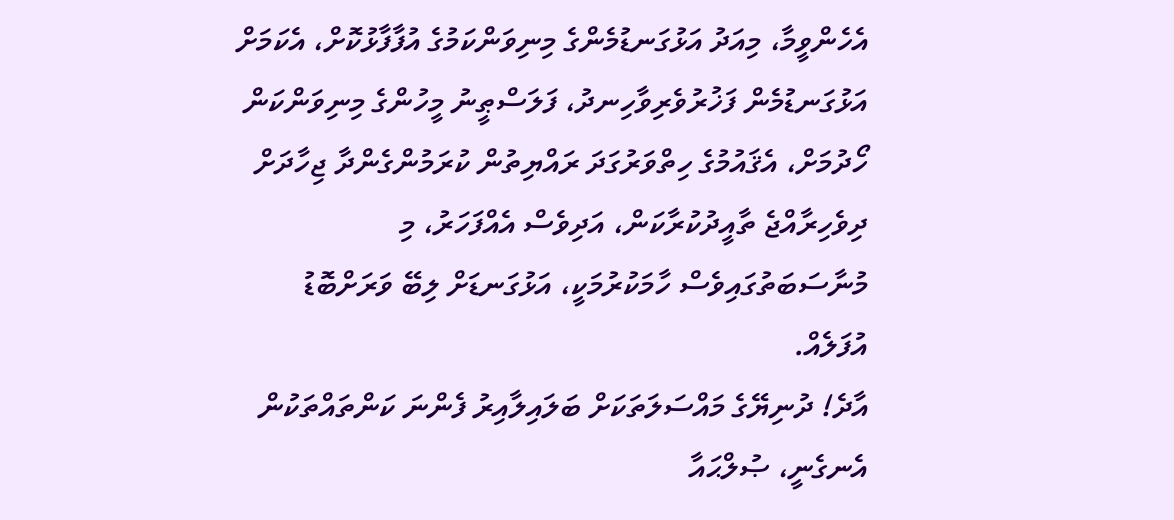އެހެންވީމާ، މިއަދު އަޅުގަނޑުމެންގެ މިނިވަންކަމުގެ އުފާފާޅުކޮށް، އެކަމަށް އަޅުގަނޑުމެން ފަޚުރުވެރިވާހިނދު، ފަލަސްޠީނު މީހުންގެ މިނިވަންކަން ހޯދުމަށް، އެޤައުމުގެ ހިތްވަރުގަދަ ރައްޔިތުން ކުރަމުންގެންދާ ޖިހާދަށް ދިވެހިރާއްޖެ ތާއީދުކުރާކަން، އަދިވެސް އެއްފަހަރު، މި މުނާސަބަތުގައިވެސް ހާމަކުރުމަކީ، އަޅުގަނޑަށް ލިބޭ ވަރަށްބޮޑު އުފަލެއް.
އާދެ! ދުނިޔޭގެ މައްސަލަތަކަށް ބަލައިލާއިރު ފެންނަ ކަންތައްތަކުން އެނގެނީ، ޞުލްޙައާ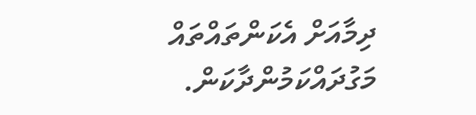ދިމާއަށް އެކަންތައްތައް މަގުދައްކަމުންދާކަން.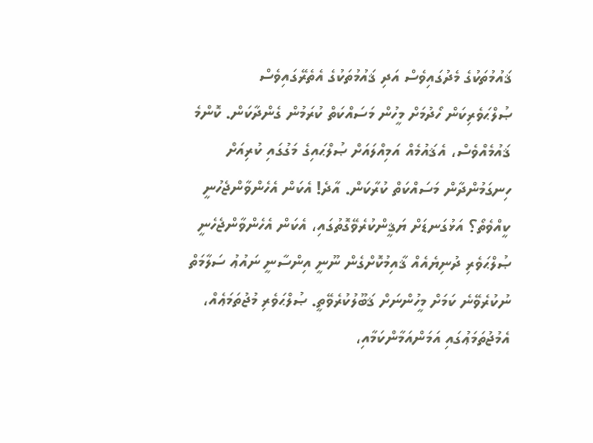ޤައުމުތަކުގެ މެދުގައިވެސް އަދި ޤައުމުތަކުގެ އެތެރޭގައިވެސް ޞުލްޙަވެރިކަން ހޯދުމަށް މީހުން މަސައްކަތް ކުރަމުން ގެންދާކަން. ކޮންމެ ޤައުމެއްވެސް، އެޤައުމެއް އަމިއްލައަށް ޞުލްޙައިގެ މަގުގައި ކުރިއަށް ހިނގަމުންދާން މަސައްކަތް ކުރާކަން. އާދެ! އެކަން އެހެންވާންޖެހުނީ ކީއްވެތޯ؟ އަޅުގަނޑަށް ޔަޤީންކުރެވޭގޮތުގައި، އެކަން އެހެންވާންޖެހެނީ ޞުލްޙަވެރި ދުނިޔެއެއް ޤާއިމުކޮށްގެން ނޫނީ އިންސާނީ ނައުޢު ސަލާމަތް ނުކުރެވޭނެ ކަމަށް މީހުންނަށް ޤަބޫލުކުރެވޭތީ. ޞުލްޙަވެރި މުޖުތަމަޢެއް، އެމުޖުތަމަޢުގައި އަމަންއަމާންކަމާއި،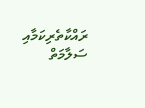ރައްކާތެރިކަމާއި ސަލާމަތް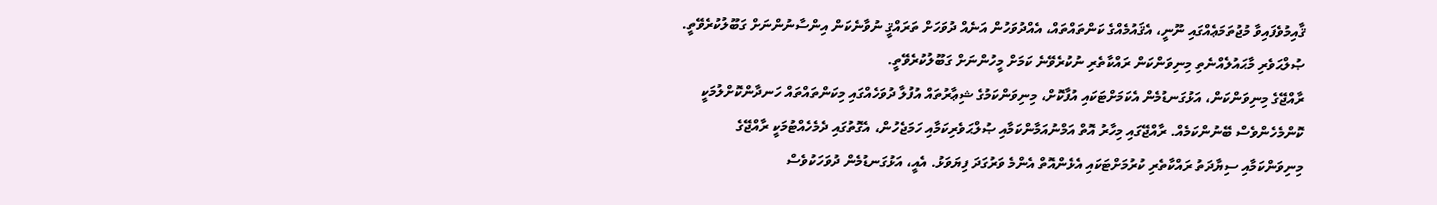ޤާއިމުވެފައިވާ މުޖުތަމަޢެއްގައި ނޫނީ، އެޤައުމެއްގެ ކަންތައްތައް، އެއްދުވަހުން އަނެއް ދުވަހަށް ތަރައްޤީ ނުވާނެކަން އިންސާނުންނަށް ގަބޫލުކުރެވޭތީ. ޞުލްޙަވެރި މާޙައުލެއްނެތި މިނިވަންކަން ރައްކާތެރި ނުކުރެވޭނެ ކަމަށް މީހުންނަށް ގަބޫލުކުރެވޭތީ.
ރާއްޖޭގެ މިނިވަންކަން، އަޅުގަނޑުމެން އެކަމަށްޓަކައި އުފާކޮށް، މިނިވަންކަމުގެ ޝިޢާރުތައް އުފުލާ ދުވަހެއްގައި މިކަންތައްތައް ހަނދާންކޮށްލުމަކީ ކޮންމެހެންވެސް ބޭނުންކަމެއް. ރާއްޖޭގައި މިހާރު އޮތް އަމްނުއަމާންކަމާއި ޞުލްޙަވެރިކަމާއި ހަމަޖެހުން، އެގޮތުގައި ދެމެހެއްޓުމަކީ ރާއްޖޭގެ މިނިވަންކަމާއި ސިޔާދަތު ރައްކާތެރި ކުރުމަށްޓަކައި އެޅެންއޮތް އެންމެ ވަރުގަދަ ފިޔަވަޅު. އެއީ، އަޅުގަނޑުމެން ދުވަހަކުވެސް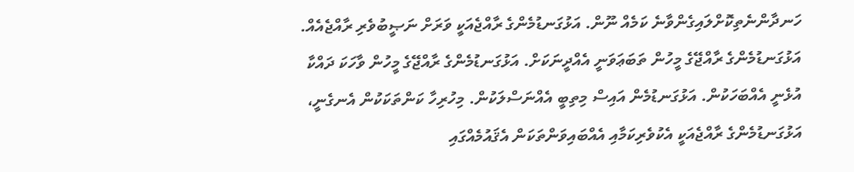ހަނދާންނެތިކޮށްލައިގެންވާނެ ކަމެއް ނޫން. އަޅުގަނޑުމެންގެ ރާއްޖެއަކީ ވަރަށް ނަޞީބުވެރި ރާއްޖެއެއް. އަޅުގަނޑުމެންގެ ރާއްޖޭގެ މީހުން ތަބަޢަވަނީ އެއްދީނަކަށް. އަޅުގަނޑުމެންގެ ރާއްޖޭގެ މީހުން ވާހަކަ ދައްކާ އުޅެނީ އެއްބަހަކުން. އަޅުގަނޑުމެން އައިސް މިތިބީ އެއްނަސްލަކުން. މިހުރިހާ ކަންތަކަކުން އެނގެނީ، އަޅުގަނޑުމެންގެ ރާއްޖެއަކީ އެކުވެރިކަމާއި އެއްބައިވަންތަކަން އެޤައުމެއްގައި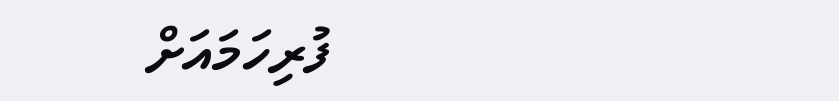ފުރިހަމައަށް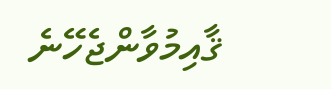ޤާއިމުވާންޖެހޭނެ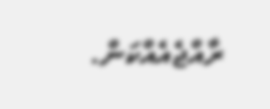ރާއްޖެއެއްކަން.